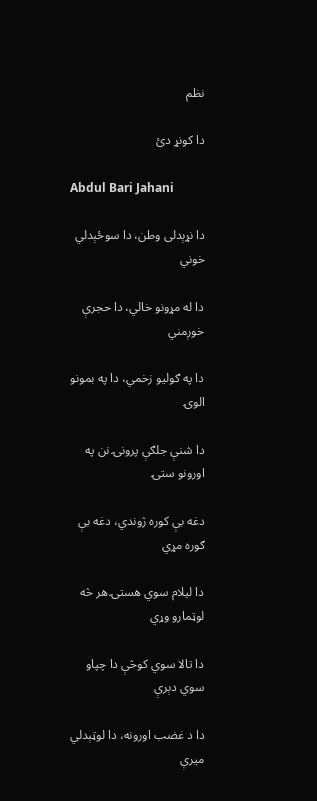نظم

دا کونړ دئ

Abdul Bari Jahani

دا نړېدلی وطن، دا سوځېدلي خوني

دا له مړونو خالي، دا حجرې خوږمني

دا په ګوليو زخمي، دا په بمونو الوۍ

دا شنې جلګې پرونۍ نن په اورونو ستۍ

دغه بې کوره ژوندي، دغه بې ګوره مړي

دا ليلام سوي هستۍ هر څه لوټمارو وړي

دا تالا سوي کوڅې دا چپاو سوي دېرې

دا د غضب اورونه، دا لوټېدلي ميرې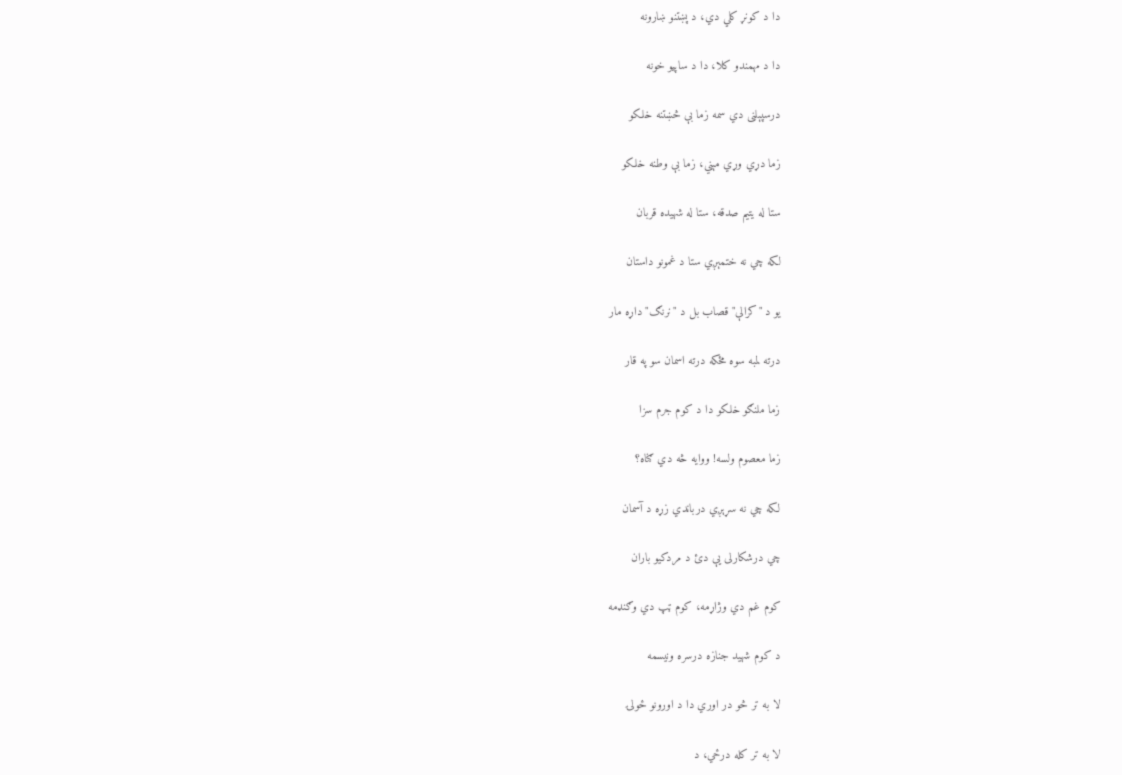دا د کونړ کلي دي، د پښتنو ښارونه

دا د مهمندو کلا، دا د ساپيو خونه

درسپېلنی دي سمه زما بې څښتنه خلکو

زما دړي وړي مېني، زما بې وطنه خلکو

ستا له يتيم صدقه، ستا له شهيده قربان

لکه چي نه ختمېږي ستا د غمونو داستان

يو د "کرالې" قصاب بل د "نرنګ" داړه مار

درته لمبه سوه مځکه درته اسمان سو په قار

زما ملنګو خلکو دا د کوم جرم سزا

زما معصوم ولسه! ووايه څه دي ګناه؟

لکه چي نه سړېږي درباندي زړه د آسمان

چي درشکارلی يې دئ د مردکيو باران

کوم غم دي وژاړمه، کوم ټپ دي وګنډمه

د کوم شهيد جنازه درسره ونيسمه

لا به تر څو در اوري دا د اورونو ځولۍ

لا به تر کله درځي، د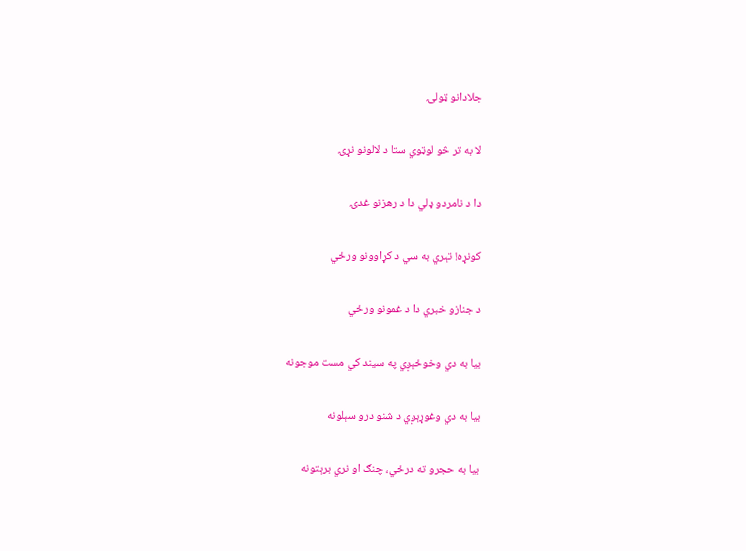جلادانو ټولۍ

لا به تر څو لوټوي ستا د لالونو نړۍ

دا د نامردو ډلي دا د رهزنو غدۍ

کونړه! تېري به سي د کړاوونو ورځي

د جنازو خبري دا د غمونو ورځي

بيا به دي وخوځېږي په سيند کي مست موجونه

بيا به دي وغوړېږي د شنو درو سېلونه

بيا به حجرو ته درځي، چنګ او نري برېتونه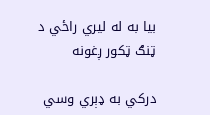بيا به له ليري راځي د ټنګ ټکور ږغونه

درکي به ډېري وسي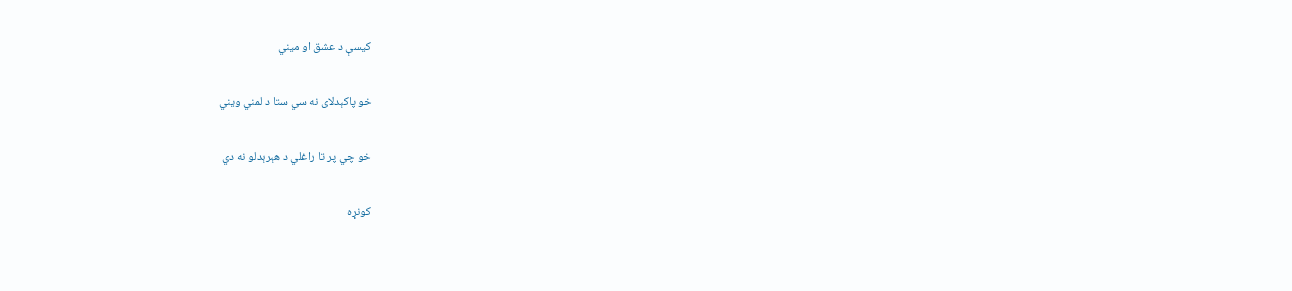کيسې د عشق او ميني

خو پاکېدلای نه سي ستا د لمني ويني

خو چي پر تا راغلي د هېرېدلو نه دي

کونړه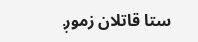ستا قاتلان زموږ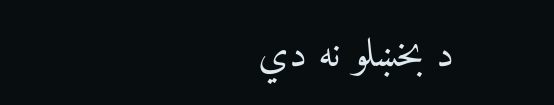د بخښلو نه دي